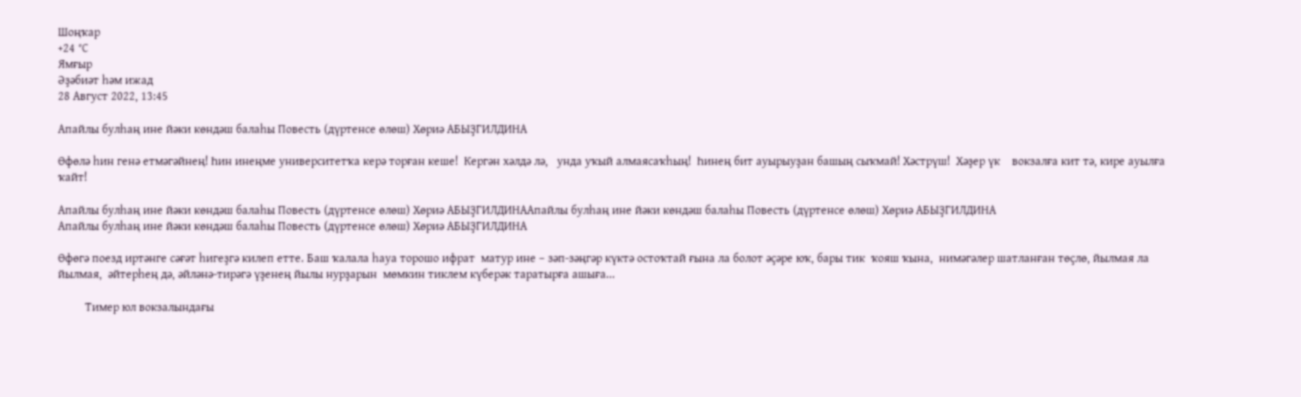Шоңҡар
+24 °С
Ямғыр
Әҙәбиәт һәм ижад
28 Август 2022, 13:45

Апайлы булһаң ине йәки көндәш балаһы Повесть (дүртенсе өлөш) Хөриә АБЫҘГИЛДИНА

Өфөлә һин генә етмәгәйнең! Һин инеңме университетҡа керә торған кеше!  Кергән хәлдә лә,   унда уҡый алмаясаҡһың!  Һинең бит ауырыуҙан башың сыҡмай! Хәстрүш!  Хәҙер үк    вокзалға кит тә, кире ауылға ҡайт!

Апайлы булһаң ине йәки көндәш балаһы Повесть (дүртенсе өлөш) Хөриә АБЫҘГИЛДИНААпайлы булһаң ине йәки көндәш балаһы Повесть (дүртенсе өлөш) Хөриә АБЫҘГИЛДИНА
Апайлы булһаң ине йәки көндәш балаһы Повесть (дүртенсе өлөш) Хөриә АБЫҘГИЛДИНА

Өфөгә поезд иртәнге сәғәт һигеҙгә килеп етте. Баш ҡалала һауа торошо ифрат  матур ине – зәп-зәңгәр күктә остоҡтай ғына ла болот әҫәре юҡ, бары тик  ҡояш ҡына,  нимәгәлер шатланған төҫлө, йылмая ла йылмая,  әйтерһең дә, әйләнә-тирәгә үҙенең йылы нурҙарын  мөмкин тиклем күберәк таратырға ашыға...

         Тимер юл вокзалындағы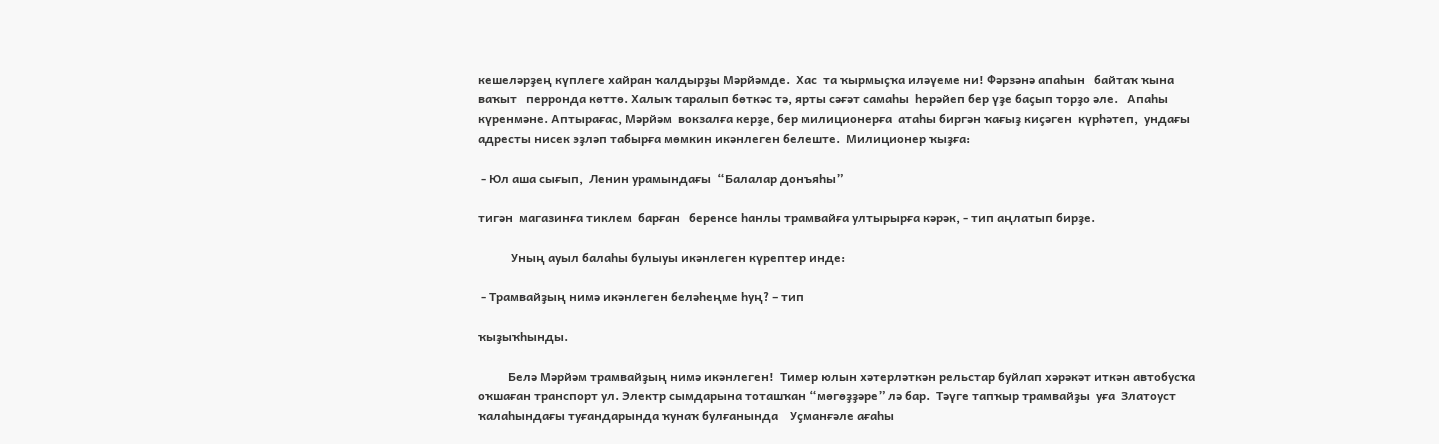кешеләрҙең күплеге хайран ҡалдырҙы Мәрйәмде.  Хас  та ҡырмыҫҡа иләүеме ни! Фәрзәнә апаһын   байтаҡ ҡына ваҡыт   перронда көттө. Халыҡ таралып бөткәс тә, ярты сәғәт самаһы  һерәйеп бер үҙе баҫып торҙо әле.   Апаһы күренмәне. Аптырағас, Мәрйәм  вокзалға керҙе, бер милиционерға  атаһы биргән ҡағыҙ киҫәген  күрһәтеп,  ундағы адресты нисек эҙләп табырға мөмкин икәнлеген белеште.  Милиционер ҡыҙға:

 - Юл аша сығып,  Ленин урамындағы  “Балалар донъяһы”

тигән  магазинға тиклем  барған   беренсе һанлы трамвайға ултырырға кәрәк, - тип аңлатып бирҙе.

           Уның ауыл балаһы булыуы икәнлеген күрептер инде:

 - Трамвайҙың нимә икәнлеген беләһеңме һуң? – тип

ҡыҙыҡһынды.

          Белә Мәрйәм трамвайҙың нимә икәнлеген!  Тимер юлын хәтерләткән рельстар буйлап хәрәкәт иткән автобусҡа оҡшаған транспорт ул. Электр сымдарына тоташҡан “мөгөҙҙәре” лә бар.  Тәүге тапҡыр трамвайҙы  уға  Златоуст ҡалаһындағы туғандарында ҡунаҡ булғанында    Уҫманғәле ағаһы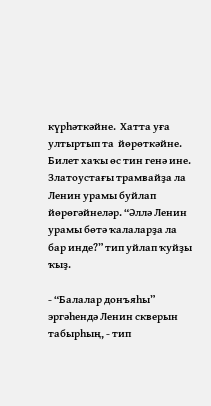күрһәткәйне.  Хатта уға ултыртып та  йөрөткәйне.  Билет хаҡы өс тин генә ине. Златоустағы трамвайҙа ла Ленин урамы буйлап йөрөгәйнеләр. “Әллә Ленин урамы бөтә ҡалаларҙа ла бар инде?” тип уйлап ҡуйҙы ҡыҙ.

- “Балалар донъяһы” эргәһендә Ленин скверын табырһың, - тип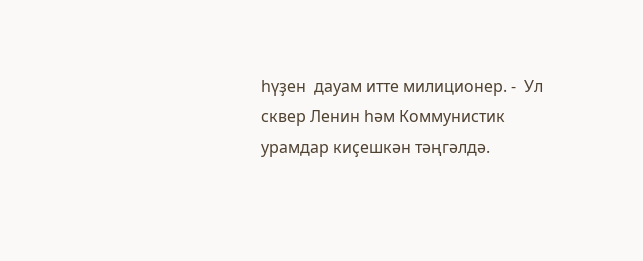һүҙен  дауам итте милиционер. -  Ул сквер Ленин һәм Коммунистик урамдар киҫешкән тәңгәлдә.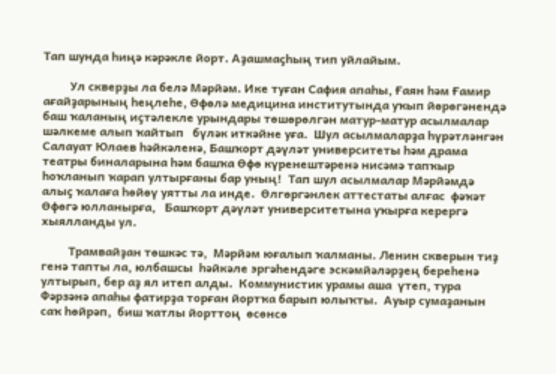Тап шунда һиңә кәрәкле йорт. Аҙашмаҫһың тип уйлайым.

         Ул скверҙы ла белә Мәрйәм. Ике туған Сафия апаһы, Ғаян һәм Ғамир ағайҙарының һеңлеһе, Өфөлә медицина институтында уҡып йөрөгәнендә  баш ҡаланың иҫтәлекле урындары төшөрөлгән матур-матур асылмалар шәлкеме алып ҡайтып   бүләк иткәйне уға.  Шул асылмаларҙа һүрәтләнгән Салауат Юлаев һәйкәленә, Башҡорт дәүләт университеты һәм драма театры биналарына һәм башҡа Өфө күренештәренә нисәмә тапҡыр һоҡланып ҡарап ултырғаны бар уның!  Тап шул асылмалар Мәрйәмдә алыҫ ҡалаға һөйөү уятты ла инде.  Өлгөргәнлек аттестаты алғас  фәҡәт   Өфөгә юлланырға,   Башҡорт дәүләт университетына уҡырға керергә хыялланды ул.

         Трамвайҙан төшкәс тә,  Мәрйәм юғалып ҡалманы. Ленин скверын тиҙ генә тапты ла, юлбашсы  һәйкәле эргәһендәге эскәмйәләрҙең береһенә ултырып, бер аҙ ял итеп алды.  Коммунистик урамы аша  үтеп, тура Фәрзәнә апаһы фатирҙа торған йортҡа барып юлыҡты.  Ауыр сумаҙанын саҡ һөйрәп,  биш ҡатлы йорттоң  өсөнсө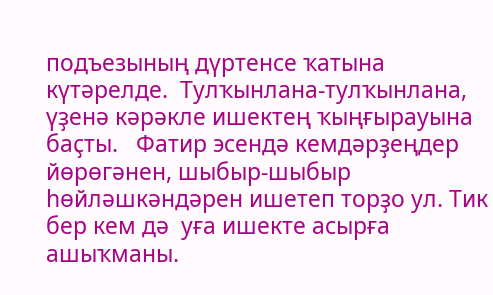подъезының дүртенсе ҡатына  күтәрелде.  Тулҡынлана-тулҡынлана,  үҙенә кәрәкле ишектең ҡыңғырауына баҫты.   Фатир эсендә кемдәрҙеңдер йөрөгәнен, шыбыр-шыбыр һөйләшкәндәрен ишетеп торҙо ул. Тик бер кем дә  уға ишекте асырға ашыҡманы.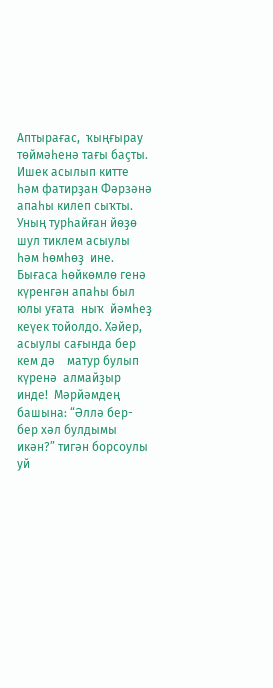Аптырағас,  ҡыңғырау төймәһенә тағы баҫты.  Ишек асылып китте һәм фатирҙан Фәрзәнә апаһы килеп сыҡты. Уның турһайған йөҙө шул тиклем асыулы һәм һөмһөҙ  ине.    Бығаса һөйкөмлө генә күренгән апаһы был юлы уғата  ныҡ  йәмһеҙ кеүек тойолдо. Хәйер, асыулы сағында бер кем дә    матур булып күренә  алмайҙыр инде!  Мәрйәмдең башына: “Әллә бер-бер хәл булдымы икән?” тигән борсоулы уй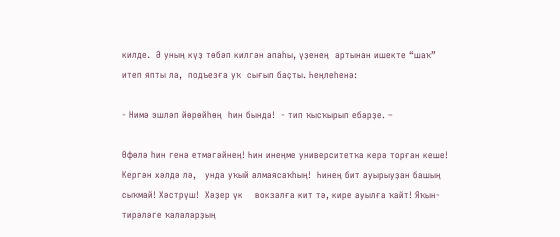килде.  Ә уның күҙ төбәп килгән апаһы, үҙенең  артынан ишекте “шаҡ”  итеп япты ла,  подъезға уҡ  сығып баҫты. Һеңлеһенә:

- Нимә эшләп йөрөйһөң  һин бында!  - тип ҡысҡырып ебәрҙе. –

Өфөлә һин генә етмәгәйнең! Һин инеңме университетҡа керә торған кеше!  Кергән хәлдә лә,   унда уҡый алмаясаҡһың!  Һинең бит ауырыуҙан башың сыҡмай! Хәстрүш!  Хәҙер үк    вокзалға кит тә, кире ауылға ҡайт! Яҡын-тирәләге ҡалаларҙың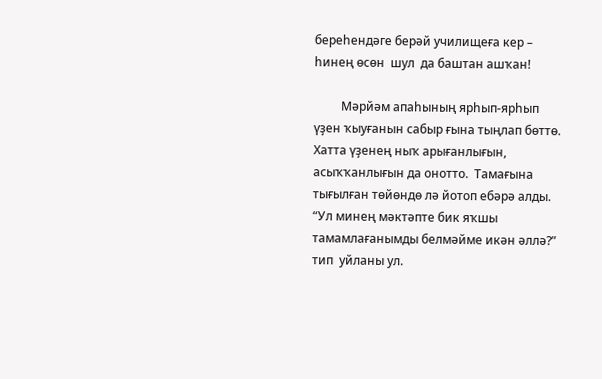береһендәге берәй училищеға кер – һинең өсөн  шул  да баштан ашҡан!

         Мәрйәм апаһының ярһып-ярһып үҙен ҡыуғанын сабыр ғына тыңлап бөттө. Хатта үҙенең ныҡ арығанлығын, асыҡҡанлығын да онотто.  Тамағына тығылған төйөндө лә йотоп ебәрә алды.  “Ул минең мәктәпте бик яҡшы тамамлағанымды белмәйме икән әллә?” тип  уйланы ул.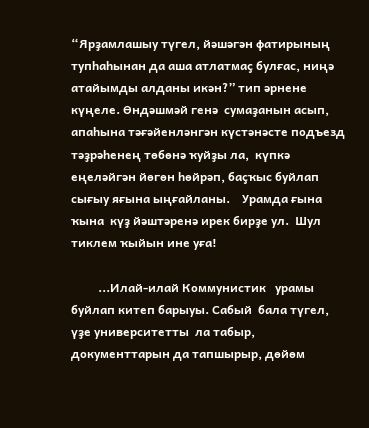“Ярҙамлашыу түгел, йәшәгән фатирының тупһаһынан да аша атлатмаҫ булғас, ниңә атайымды алданы икән?” тип әрнене  күңеле. Өндәшмәй генә  сумаҙанын асып, апаһына тәғәйенләнгән күстәнәсте подъезд тәҙрәһенең төбөнә ҡуйҙы ла,  күпкә  еңеләйгән йөгөн һөйрәп, баҫҡыс буйлап сығыу яғына ыңғайланы.    Урамда ғына ҡына  күҙ йәштәренә ирек бирҙе ул.  Шул тиклем ҡыйын ине уға!

         ...Илай-илай Коммунистик   урамы буйлап китеп барыуы. Сабый  бала түгел,  үҙе университетты  ла табыр, документтарын да тапшырыр, дөйөм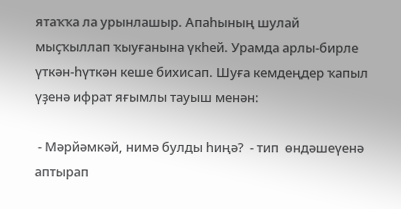ятаҡҡа ла урынлашыр. Апаһының шулай мыҫҡыллап ҡыуғанына үкһей. Урамда арлы-бирле үткән-һүткән кеше бихисап. Шуға кемдеңдер ҡапыл үҙенә ифрат яғымлы тауыш менән:

 - Мәрйәмкәй, нимә булды һиңә?  - тип  өндәшеүенә   аптырап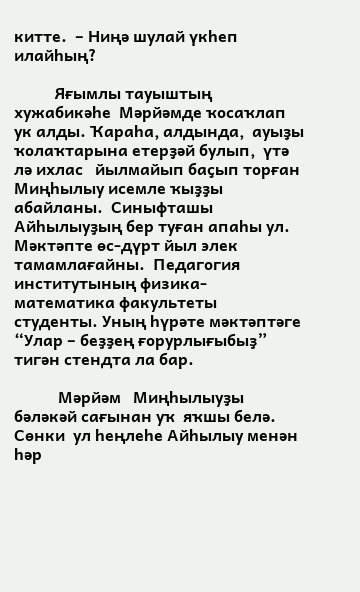китте.  – Ниңә шулай үкһеп илайһың?

          Яғымлы тауыштың хужабикәһе  Мәрйәмде ҡосаҡлап ук алды. Ҡараһа, алдында,  ауыҙы ҡолаҡтарына етерҙәй булып,  үтә лә ихлас   йылмайып баҫып торған Миңһылыу исемле ҡыҙҙы абайланы.  Синыфташы Айһылыуҙың бер туған апаһы ул. Мәктәпте өс-дүрт йыл элек тамамлағайны.  Педагогия институтының физика-математика факультеты студенты. Уның һүрәте мәктәптәге “Улар – беҙҙең ғорурлығыбыҙ” тигән стендта ла бар.

           Мәрйәм   Миңһылыуҙы  бәләкәй сағынан уҡ  яҡшы белә. Сөнки  ул һеңлеһе Айһылыу менән  һәр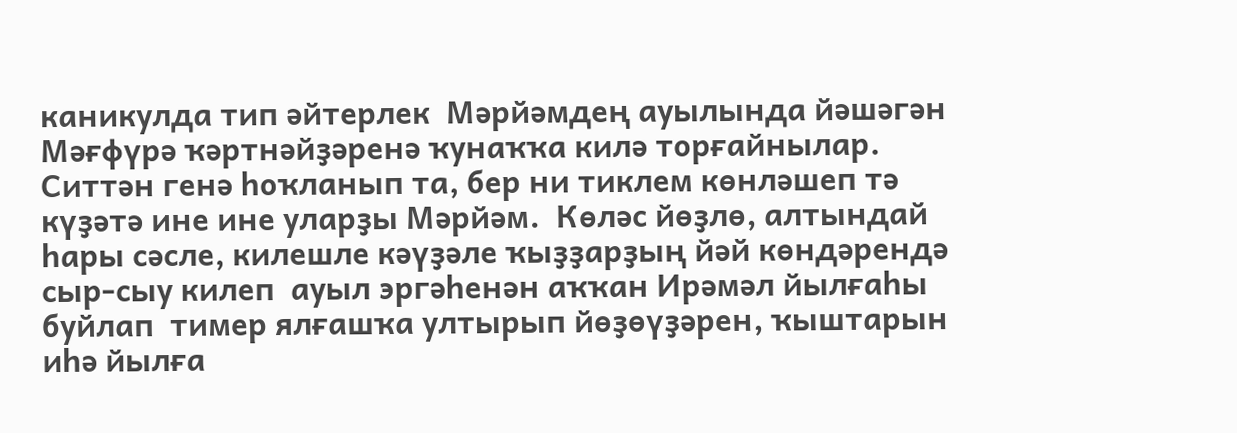каникулда тип әйтерлек  Мәрйәмдең ауылында йәшәгән Мәғфүрә ҡәртнәйҙәренә ҡунаҡҡа килә торғайнылар.  Ситтән генә һоҡланып та, бер ни тиклем көнләшеп тә күҙәтә ине ине уларҙы Мәрйәм.  Көләс йөҙлө, алтындай һары сәсле, килешле кәүҙәле ҡыҙҙарҙың йәй көндәрендә  сыр-сыу килеп  ауыл эргәһенән аҡҡан Ирәмәл йылғаһы буйлап  тимер ялғашҡа ултырып йөҙөүҙәрен, ҡыштарын иһә йылға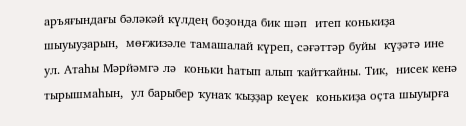аръяғындағы бәләкәй күлдең боҙонда бик шәп  итеп конькиҙа шыуыуҙарын,  мөғжизәле тамашалай күреп, сәғәттәр буйы  күҙәтә ине ул. Атаһы Мәрйәмгә лә  коньки һатып алып ҡайтҡайны. Тик,  нисек кенә тырышмаһын,  ул барыбер ҡунаҡ ҡыҙҙар кеүек  конькиҙа оҫта шыуырға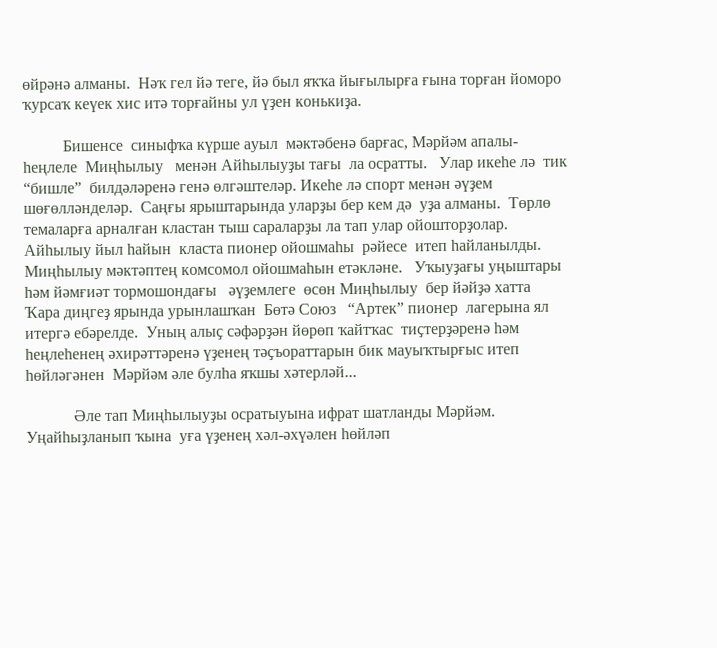өйрәнә алманы.  Нәҡ гел йә теге, йә был яҡҡа йығылырға ғына торған йоморо ҡурсаҡ кеүек хис итә торғайны ул үҙен конькиҙа.

          Бишенсе  синыфҡа күрше ауыл  мәктәбенә барғас, Мәрйәм апалы-һеңлеле  Миңһылыу   менән Айһылыуҙы тағы  ла осратты.   Улар икеһе лә  тик “бишле”  билдәләренә генә өлгәштеләр. Икеһе лә спорт менән әүҙем  шөғөлләнделәр.  Саңғы ярыштарында уларҙы бер кем дә  уҙа алманы.  Төрлө  темаларға арналған кластан тыш сараларҙы ла тап улар ойошторҙолар.  Айһылыу йыл һайын  класта пионер ойошмаһы  рәйесе  итеп һайланылды.  Миңһылыу мәктәптең комсомол ойошмаһын етәкләне.   Уҡыуҙағы уңыштары һәм йәмғиәт тормошондағы   әүҙемлеге  өсөн Миңһылыу  бер йәйҙә хатта  Ҡара диңгеҙ ярында урынлашҡан  Бөтә Союз   “Артек” пионер  лагерына ял итергә ебәрелде.  Уның алыҫ сәфәрҙән йөрөп ҡайтҡас  тиҫтерҙәренә һәм һеңлеһенең әхирәттәренә үҙенең тәҫъораттарын бик мауыҡтырғыс итеп  һөйләгәнен  Мәрйәм әле булһа яҡшы хәтерләй...

            Әле тап Миңһылыуҙы осратыуына ифрат шатланды Мәрйәм. Уңайһыҙланып ҡына  уға үҙенең хәл-әхүәлен һөйләп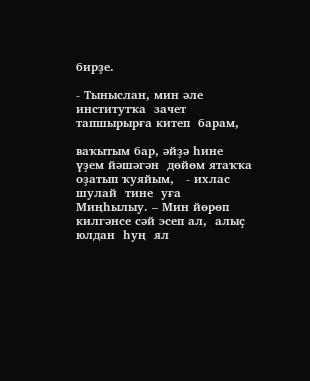бирҙе.

- Тыныслан, мин әле институтҡа  зачет тапшырырға китеп  барам,

ваҡытым бар, әйҙә һине  үҙем йәшәгән  дөйөм ятаҡҡа  оҙатып ҡуяйым,   - ихлас шулай  тине  уға Миңһылыу. – Мин йөрөп килгәнсе сәй эсеп ал,  алыҫ  юлдан  һуң  ял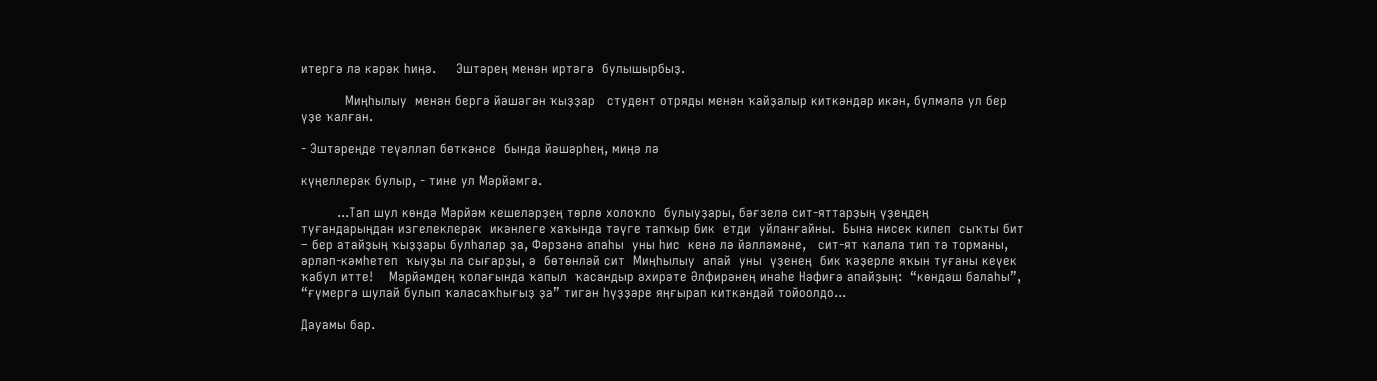итергә лә кәрәк һиңә.     Эштәрең менән иртәгә  булышырбыҙ.

           Миңһылыу  менән бергә йәшәгән ҡыҙҙар   студент отряды менән ҡайҙалыр киткәндәр икән, бүлмәлә ул бер үҙе ҡалған.

- Эштәреңде теүәлләп бөткәнсе  бында йәшәрһең, миңә лә

күңеллерәк булыр, - тине ул Мәрйәмгә.

         ...Тап шул көндә Мәрйәм кешеләрҙең төрлө холоҡло  булыуҙары, бәғзелә сит-яттарҙың үҙеңдең туғандарыңдан изгелеклерәк  икәнлеге хаҡында тәүге тапҡыр бик  етди  уйланғайны.  Бына нисек килеп  сыҡты бит  – бер атайҙың ҡыҙҙары булһалар ҙа, Фәрзәнә апаһы  уны һис  кенә лә йәлләмәне,   сит-ят ҡалала тип тә торманы,  әрләп-кәмһетеп  ҡыуҙы ла сығарҙы, ә  бөтөнләй сит  Миңһылыу  апай  уны  үҙенең  бик ҡәҙерле яҡын туғаны кеүек ҡабул итте!    Мәрйәмдең ҡолағында ҡапыл  ҡасандыр әхирәте Әлфирәнең инәһе Нәфиғә апайҙың:  “көндәш балаһы”, “ғүмергә шулай булып ҡаласаҡһығыҙ ҙа” тигән һүҙҙәре яңғырап киткәндәй тойоолдо...

Дауамы бар.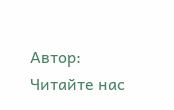Автор:
Читайте нас